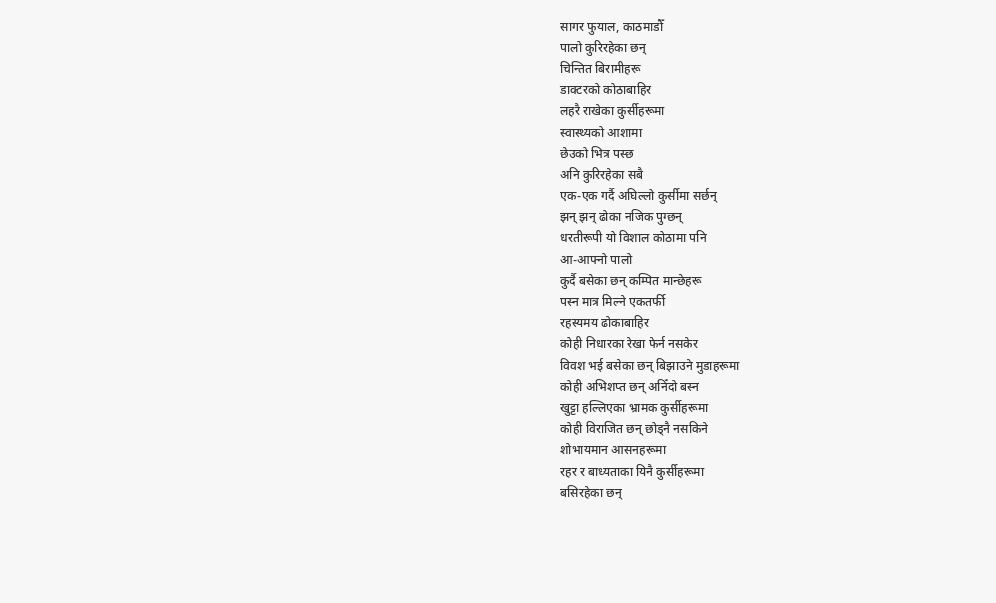सागर फुयाल, काठमाडौँ
पालो कुरिरहेका छन्
चिन्तित बिरामीहरू
डाक्टरको कोठाबाहिर
लहरै राखेका कुर्सीहरूमा
स्वास्थ्यको आशामा
छेउको भित्र पस्छ
अनि कुरिरहेका सबै
एक-एक गर्दै अघिल्लो कुर्सीमा सर्छन्
झन् झन् ढोका नजिक पुग्छन्
धरतीरूपी यो विशाल कोठामा पनि
आ-आफ्नो पालो
कुर्दै बसेका छन् कम्पित मान्छेहरू
पस्न मात्र मिल्ने एकतर्फी
रहस्यमय ढोकाबाहिर
कोही निधारका रेखा फेर्न नसकेर
विवश भई बसेका छन् बिझाउने मुडाहरूमा
कोही अभिशप्त छन् अनिँदो बस्न
खुट्टा हल्लिएका भ्रामक कुर्सीहरूमा
कोही विराजित छन् छोड्नै नसकिने
शोभायमान आसनहरूमा
रहर र बाध्यताका यिनै कुर्सीहरूमा
बसिरहेका छन्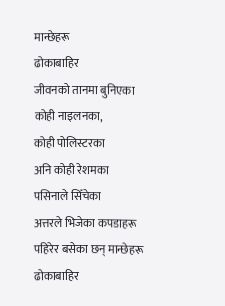मान्छेहरू
ढोकाबाहिर
जीवनको तानमा बुनिएका
कोही नाइलनका,
कोही पोलिस्टरका
अनि कोही रेशमका
पसिनाले सिँचेका
अत्तरले भिजेका कपडाहरू
पहिरेर बसेका छन् मान्छेहरू
ढोकाबाहिर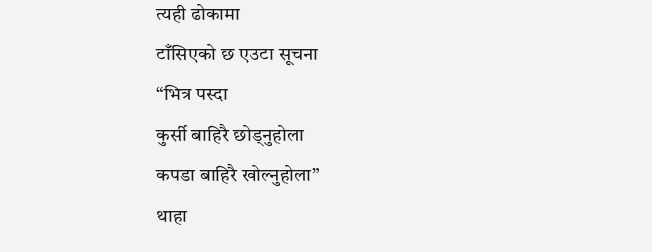त्यही ढोकामा
टाँसिएको छ एउटा सूचना
“भित्र पस्दा
कुर्सी बाहिरै छोड्नुहोला
कपडा बाहिरै खोल्नुहोला”
थाहा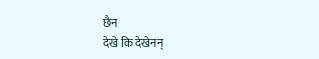छैन
देखे कि देखेनन्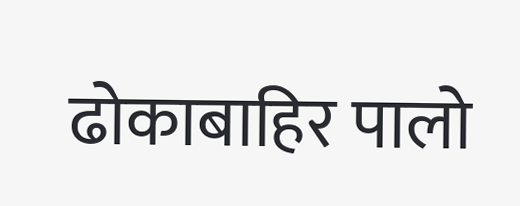ढोकाबाहिर पालो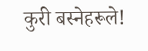कुरी बस्नेहरूले!